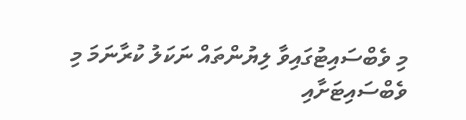މި ވެބްސައިޓުގައިވާ ލިޔުންތައް ނަކަލު ކުރާނަމަ މި ވެބްސައިޓަށާއި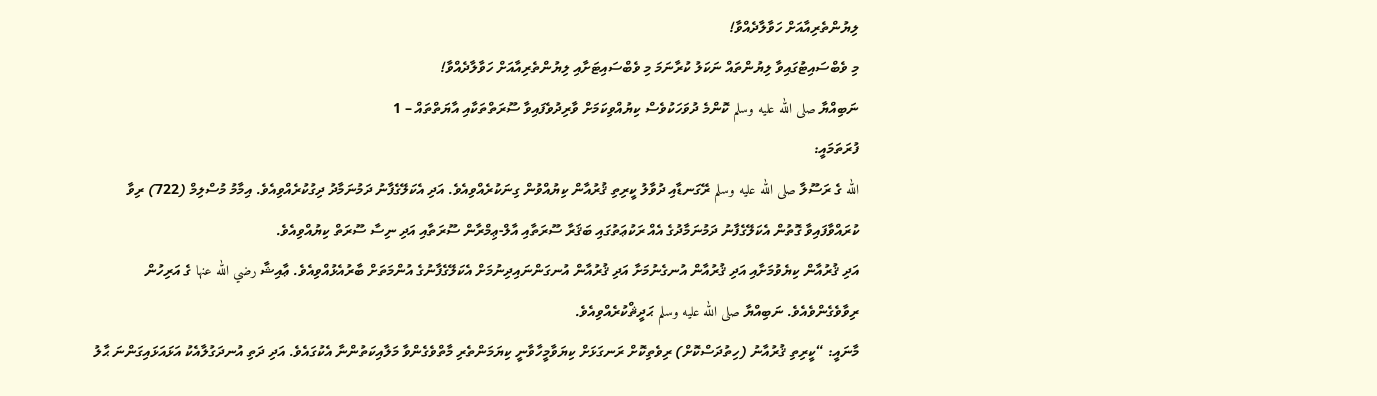ލިޔުންތެރިއާއަށް ހަވާލާދެއްވާ!
މި ވެބްސައިޓުގައިވާ ލިޔުންތައް ނަކަލު ކުރާނަމަ މި ވެބްސައިޓަށާއި ލިޔުންތެރިއާއަށް ހަވާލާދެއްވާ!
ނަބިއްޔާ صلى الله عليه وسلم ކޮންމެ ދުވަހަކުވެސް ކިޔުއްވިކަމަށް ވާރިދުވެފައިވާ ސޫރަތްތަކާއި އާޔަތްތައް – 1
ފުރަތަމައީ:
الله ގެ ރަސޫލާ صلى الله عليه وسلم ރޭގަނޑާއި ދުވާލު ކީރިތި ޤުރުއާން ކިޔުއްވުން ގިނަކުރެއްވިއެވެ. އަދި އެކަލޭގެފާނު ދަމުނަމާދު ދިގުކުރެއްވިއެވެ. އިމާމު މުސްލިމް (722) ރިވާ ކުރައްވާފައިވާ ގޮތުން އެކަލޭގެފާނު ދަމުނަމާދުގެ އެއް ރަކުޢަތުގައި ބަޤަރާ ސޫރަތާއި އާލް-ޢިމްރާން ސޫރަތާއި އަދި ނިސާ ސޫރަތް ކިޔުއްވިއެވެ.
އަދި ޤުރުއާން ކިޔެވުމަށާއި އަދި ޤުރުއާން އުނގެނުމަށާ އަދި ޤުރުއާން އުނގަންނައިދިނުމަށް އެކަލޭގެފާނުގެ އުންމަތަށް ބާރުއެޅުއްވިއެވެ. ޢާއިޝާ رضي الله عنها ގެ އަރިހުން ރިވާވެގެންވެއެވެ. ނަބިއްޔާ صلى الله عليه وسلم ޙަދީޘްކުރެއްވިއެވެ.
މާނައީ: “ކީރިތި ޤުރުއާނު (ހިތުދަސްކޮށް) ރިވެތިކޮށް ރަނގަޅަށް ކިޔަވާމީހާވާނީ ކިޔަމަންތެރި މާތްވެގެންވާ މަލާއިކަތުންނާ އެކުގައެވެ. އަދި ދަތި އުނދަގުލާއެކު އަޅައަޅައިގަންނަ ޙާލު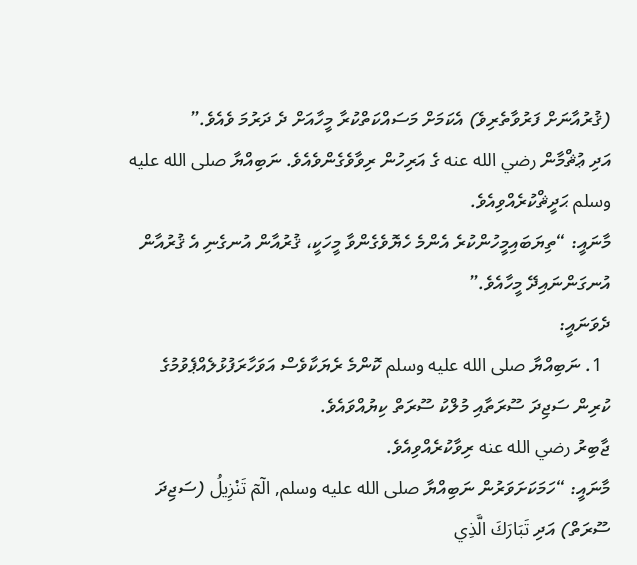(ޤުރުއާނަށް ފަރުވާތެރިވެ) އެކަމަށް މަސައްކަތްކުރާ މީހާއަށް ދެ ދަރުމަ ވެއެވެ.”
އަދި ޢުޘްމާން رضي الله عنه ގެ އަރިހުން ރިވާވެގެންވެއެވެ. ނަބިއްޔާ صلى الله عليه وسلم ޙަދީޘްކުރެއްވިއެވެ.
މާނައީ: “ތިޔަބައިމީހުންކުރެ އެންމެ ހެޔޮވެގެންވާ މީހަކީ، ޤުރުއާން އުނގެނި އެ ޤުރުއާން އުނގަންނައިދޭ މީހާއެވެ.”
ދެވަނައީ:
  1. ނަބިއްޔާ صلى الله عليه وسلم ކޮންމެ ރެޔަކާވެސް އަވަހާރަފުޅުލެއްޕެވުމުގެ ކުރިން ސަޖިދަ ސޫރަތާއި މުލްކު ސޫރަތް ކިޔުއްވައެވެ.
ޖާބިރު رضي الله عنه ރިވާކުރެއްވިއެވެ.
މާނައީ: “ހަމަކަށަވަރުން ނަބިއްޔާ صلى الله عليه وسلم, الۤمۤ تَنْزِيلُ (ސަޖިދަ ސޫރަތް) އަދި تَبَارَكَ الَّذِي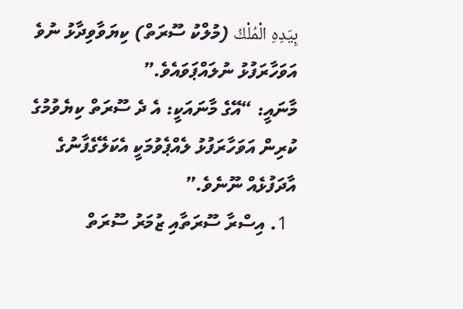بِيَدِهِ الْمُلْكُ (މުލްކު ސޫރަތް) ކިޔަވާވިދާޅު ނުވެ އަވަހާރަފުޅު ނުލައްޕަވައެވެ.”
މާނައީ: “އޭގެ މާނައަކީ: އެ ދެ ސޫރަތް ކިޔެވުމުގެ ކުރިން އަވަހާރަފުޅު ލެއްޕެވުމަކީ އެކަލޭގެފާނުގެ އާދަފުޅެއް ނޫނެވެ.”
  1. އިސްރާ ސޫރަތާއި ޒުމަރު ސޫރަތް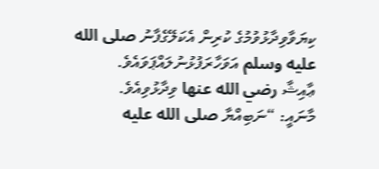ކިޔަވާވިދާޅުވުމުގެ ކުރިން އެކަލޭގެފާނު صلى الله عليه وسلم އަވަހާރަފުޅުނުލައްޕަވައެވެ.
ޢާއިޝާ رضي الله عنها ވިދާޅުވިއެވެ.
މާނައީ: “ނަބިއްޔާ صلى الله عليه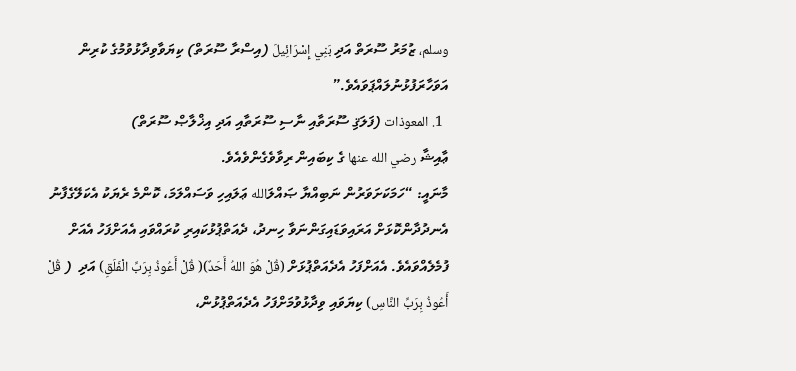وسلم، ޒުމަރު ސޫރަތް އަދި بَنِي إِسْرَائِيلَ (އިސްރާ ސޫރަތް) ކިޔަވާވިދާޅުވުމުގެ ކުރިން އަވަހާރަފުޅުނުލައްޕަވައެވެ.”
  1. المعوذات (ފަލަޤި ސޫރަތާއި ނާސި ސޫރަތާއި އަދި އިޚްލާޞް ސޫރަތް)
ޢާއިޝާ رضي الله عنها ގެ ކިބައިން ރިވާވެގެންވެއެވެ.
މާނައީ: “ހަމަކަށަވަރުން ނަބިއްޔާ ޞައްލަالله ޢަލައިހި ވަސައްލަމަ، ކޮންމެ ރެޔަކު އެކަލޭގެފާނު އެނދުދާންކޮޅަށް އަރައިވަޑައިގަންނަވާ ހިނދު، ދެއަތްޕުޅުކައިރި ކުރައްވައި އެއަށްފަހު އެއަށް ފުމެލެއްވައެވެ. އެއަށްފަހު އެދެއަތްޕުޅަށް (قُلْ هُوَ اللهُ أَحَدٌ)( قُلْ أَعُوذُ بِرَبِّ الْفَلَقِ) އަދި  ( قُلْ أَعُوذُ بِرَبِّ النَّاسِ) ކިޔަވައި ވިދާޅުވުމަށްފަހު އެދެއަތްޕުޅުން،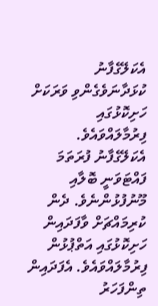އެކަލޭގެފާނު ކުޅަދާނަވެގެންވި ވަރަކަށް ހަށިކޮޅުގައި ފިރުމާލައްވައެވެ. އެކަލޭގެފާނު ފުރަތަމަ ފައްޓަވަނީ ބޮލާއި މޫނުފުޅުންނެވެ. ދެން ކުރިމައްޗަށް ވާފަދައިން ހަށިކޮޅުގައި އަތްޕުޅުން ފިރުމާލައްވައެވެ. އެފަދައިން ތިންފަހަރު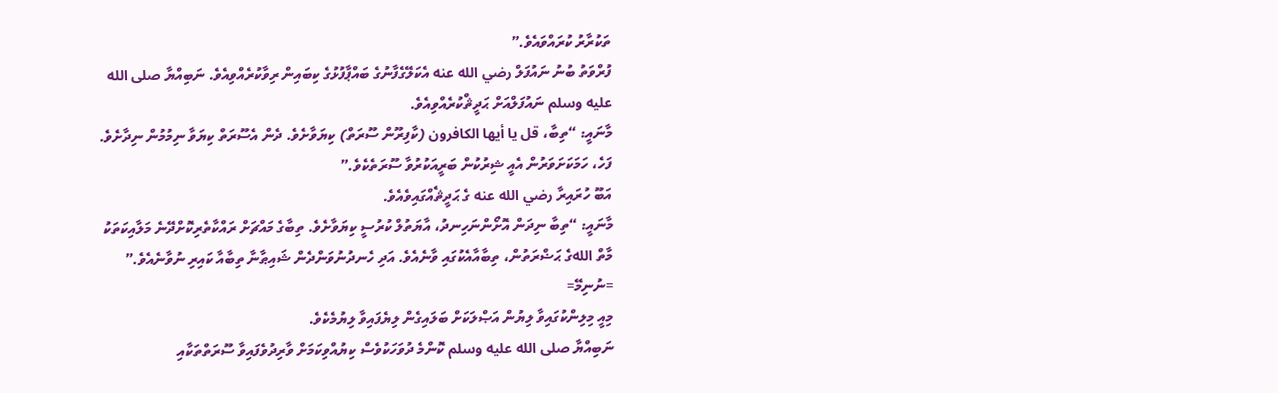ތަކުރާރު ކުރައްވައެވެ.”
ފުރްވަތު ބުނު ނައުފަލް رضي الله عنه އެކަލޭގެފާނުގެ ބައްޕާފުޅުގެ ކިބައިން ރިވާކުރެއްވިއެވެ. ނަބިއްޔާ صلى الله عليه وسلم ނައުފަލްއަށް ޙަދީޘްކުރެއްވިއެވެ.
މާނައީ: “ތިބާ، قل يا أيها الكافرون (ކާފިރޫން ސޫރަތް) ކިޔަވާށެވެ. ދެން އެސޫރަތް ކިޔަވާ ނިމުމުން ނިދާށެވެ. ފަހެ، ހަމަކަށަވަރުން އެއީ ޝިރުކުން ބަރީއަކުރުވާ ސޫރަތެކެވެ.”
އަބޫ ހުރައިރާ رضي الله عنه ގެ ޙަދީޘެއްގައިވެއެވެ.
މާނައީ: “ތިބާ ނިދަން އޮށޯންނަހިނދު، އާޔަތުލް ކުރުސީ ކިޔަވާށެވެ. ތިބާގެ މައްޗަށް ރައްކާތެރިކޮށްދޭނެ މަލާއިކަތަކު މާތް اللهގެ ޙަޟްރަތުން، ތިބާއާއެކުގައި ވާނެއެވެ. އަދި ހެނދުނުވަންދެން ޝައިޠާނާ ތިބާއާ ކައިރި ނުވާނެއެވެ.”
=ނުނިމޭ=
މިއީ މިލިންކުގައިވާ ލިޔުން އަޞްލަކަށް ބަލައިގެން ލިޔެފައިވާ ލިޔުމެކެވެ.
ނަބިއްޔާ صلى الله عليه وسلم ކޮންމެ ދުވަހަކުވެސް ކިޔުއްވިކަމަށް ވާރިދުވެފައިވާ ސޫރަތްތަކާއި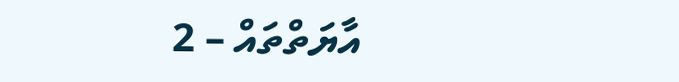އާޔަތްތައް – 2